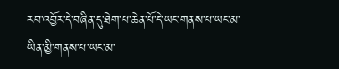རབ་འབྱོར་དེ་བཞིན་དུ་ཐེག་པ་ཆེན་པོ་དེ་ཡང་གནས་པ་ཡང་མ་ཡིན་མྱི་གནས་པ་ཡང་མ་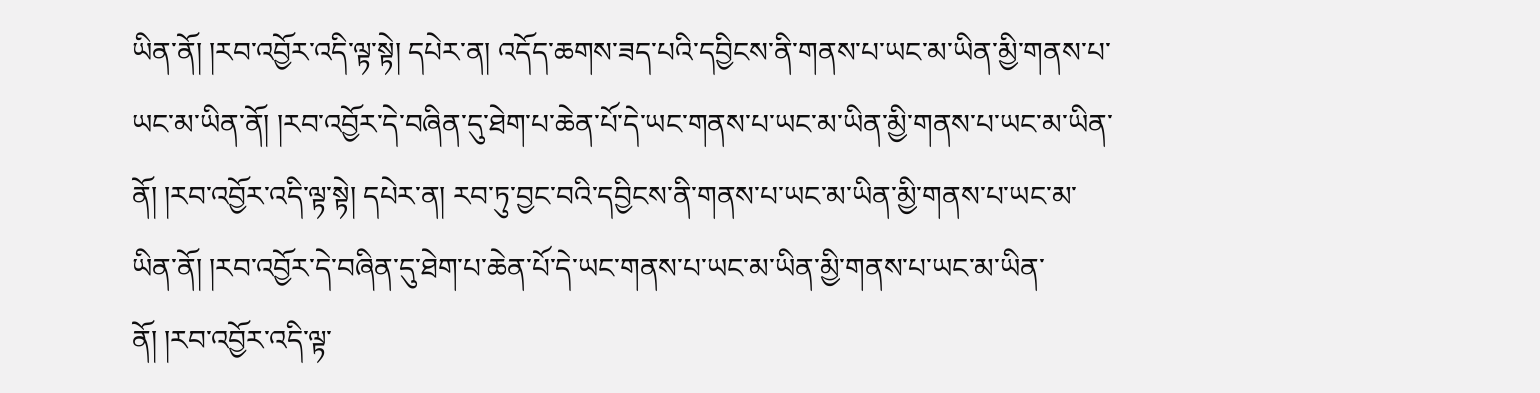ཡིན་ནོ། །རབ་འབྱོར་འདི་ལྟ་སྟེ། དཔེར་ན། འདོད་ཆགས་ཟད་པའི་དབྱིངས་ནི་གནས་པ་ཡང་མ་ཡིན་མྱི་གནས་པ་ཡང་མ་ཡིན་ནོ། །རབ་འབྱོར་དེ་བཞིན་དུ་ཐེག་པ་ཆེན་པོ་དེ་ཡང་གནས་པ་ཡང་མ་ཡིན་མྱི་གནས་པ་ཡང་མ་ཡིན་ནོ། །རབ་འབྱོར་འདི་ལྟ་སྟེ། དཔེར་ན། རབ་ཏུ་བྱང་བའི་དབྱིངས་ནི་གནས་པ་ཡང་མ་ཡིན་མྱི་གནས་པ་ཡང་མ་ཡིན་ནོ། །རབ་འབྱོར་དེ་བཞིན་དུ་ཐེག་པ་ཆེན་པོ་དེ་ཡང་གནས་པ་ཡང་མ་ཡིན་མྱི་གནས་པ་ཡང་མ་ཡིན་ནོ། །རབ་འབྱོར་འདི་ལྟ་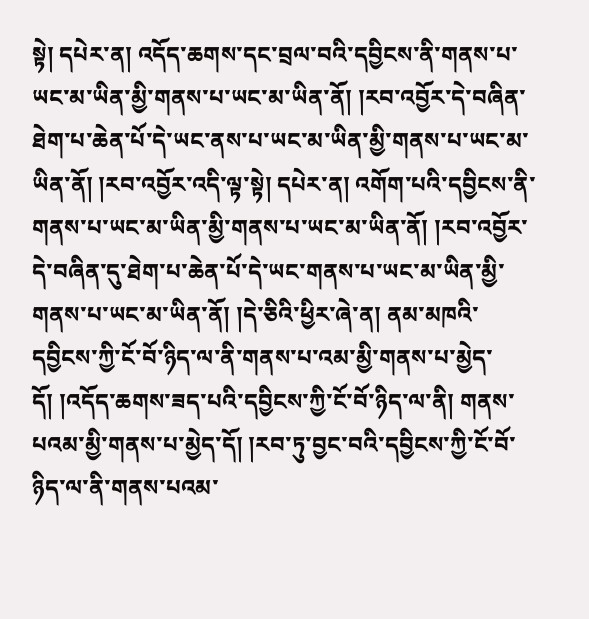སྟེ། དཔེར་ན། འདོད་ཆགས་དང་བྲལ་བའི་དབྱིངས་ནི་གནས་པ་ཡང་མ་ཡིན་མྱི་གནས་པ་ཡང་མ་ཡིན་ནོ། །རབ་འབྱོར་དེ་བཞིན་ཐེག་པ་ཆེན་པོ་དེ་ཡང་ནས་པ་ཡང་མ་ཡིན་མྱི་གནས་པ་ཡང་མ་ཡིན་ནོ། །རབ་འབྱོར་འདི་ལྟ་སྟེ། དཔེར་ན། འགོག་པའི་དབྱིངས་ནི་གནས་པ་ཡང་མ་ཡིན་མྱི་གནས་པ་ཡང་མ་ཡིན་ནོ། །རབ་འབྱོར་དེ་བཞིན་དུ་ཐེག་པ་ཆེན་པོ་དེ་ཡང་གནས་པ་ཡང་མ་ཡིན་མྱི་གནས་པ་ཡང་མ་ཡིན་ནོ། །དེ་ཅིའི་ཕྱིར་ཞེ་ན། ནམ་མཁའི་དབྱིངས་ཀྱི་ངོ་བོ་ཉིད་ལ་ནི་གནས་པ་འམ་མྱི་གནས་པ་མྱེད་དོ། །འདོད་ཆགས་ཟད་པའི་དབྱིངས་ཀྱི་ངོ་བོ་ཉིད་ལ་ནི། གནས་པའམ་མྱི་གནས་པ་མྱེད་དོ། །རབ་ཏུ་བྱང་བའི་དབྱིངས་ཀྱི་ངོ་བོ་ཉིད་ལ་ནི་གནས་པའམ་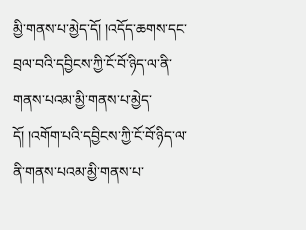མྱི་གནས་པ་མྱེད་དོ། །འདོད་ཆགས་དང་བྲལ་བའི་དབྱིངས་ཀྱི་ངོ་བོ་ཉིད་ལ་ནི་གནས་པའམ་མྱི་གནས་པ་མྱེད་དོ། །འགོག་པའི་དབྱིངས་ཀྱི་ངོ་བོ་ཉིད་ལ་ནི་གནས་པའམ་མྱི་གནས་པ་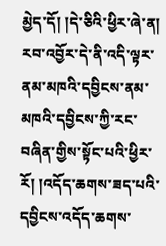མྱེད་དོ། །དེ་ཅིའི་ཕྱིར་ཞེ་ན། རབ་འབྱོར་དེ་ནི་འདི་ལྟར་ནམ་མཁའི་དབྱིངས་ནམ་མཁའི་དབྱིངས་ཀྱི་རང་བཞིན་གྱིས་སྟོང་པའི་ཕྱིར་རོ། །འདོད་ཆགས་ཟད་པའི་དབྱིངས་འདོད་ཆགས་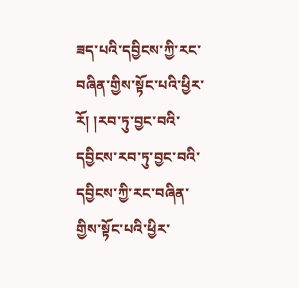ཟད་པའི་དབྱིངས་ཀྱི་རང་བཞིན་གྱིས་སྟོང་པའི་ཕྱིར་རོ། །རབ་ཏུ་བྱང་བའི་དབྱིངས་རབ་ཏུ་བྱང་བའི་དབྱིངས་ཀྱི་རང་བཞིན་གྱིས་སྟོང་པའི་ཕྱིར་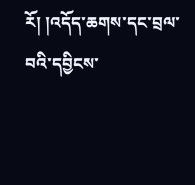རོ། །འདོད་ཆགས་དང་བྲལ་བའི་དབྱིངས་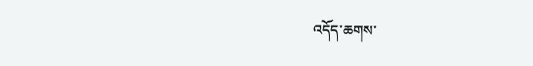འདོད་ཆགས་